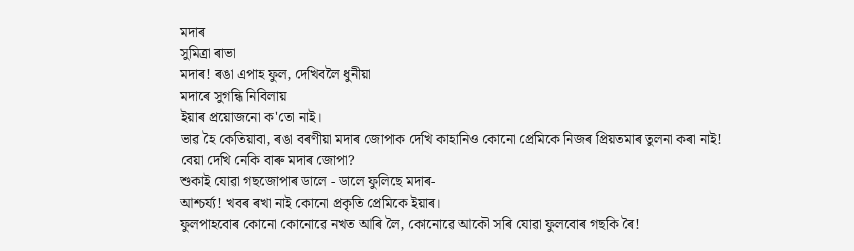মদাৰ
সুমিত্ৰা ৰাভা
মদাৰ! ৰঙা এপাহ ফুল, দেখিবলৈ ধুনীয়া
মদাৰে সুগন্ধি নিবিলায়
ইয়াৰ প্ৰয়োজনো ক'তো নাই।
ভাৱ হৈ কেতিয়াবা, ৰঙা বৰণীয়া মদাৰ জোপাক দেখি কাহানিও কোনো প্ৰেমিকে নিজৰ প্ৰিয়তমাৰ তুলনা কৰা নাই!
বেয়া দেখি নেকি বাৰু মদাৰ জোপা?
শুকাই যোৱা গছজোপাৰ ডালে - ডালে ফুলিছে মদাৰ-
আশ্চৰ্য্য! খবৰ ৰখা নাই কোনো প্ৰকৃতি প্ৰেমিকে ইয়াৰ।
ফুলপাহবোৰ কোনো কোনোৱে নখত আৰি লৈ, কোনোৱে আকৌ সৰি যোৱা ফুলবোৰ গছকি ৰৈ!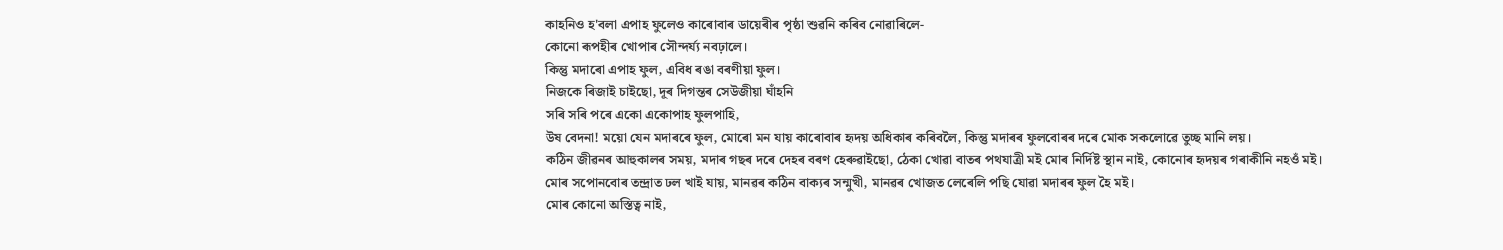কাহনিও হ'বলা এপাহ ফুলেও কাৰোবাৰ ডায়েৰীৰ পৃষ্ঠা শুৱনি কৰিব নোৱাৰিলে-
কোনো ৰূপহীৰ খোপাৰ সৌন্দৰ্য্য নবঢ়ালে।
কিন্তু মদাৰো এপাহ ফুল, এবিধ ৰঙা বৰণীয়া ফুল।
নিজকে ৰিজাই চাইছো, দূৰ দিগন্তৰ সেউজীয়া ঘাঁহনি
সৰি সৰি পৰে একো একোপাহ ফুলপাহি,
উষ বেদনা! ময়ো যেন মদাৰৰে ফুল, মোৰো মন যায় কাৰোবাৰ হৃদয় অধিকাৰ কৰিবলৈ, কিন্তু মদাৰৰ ফুলবোৰৰ দৰে মোক সকলোৱে তুচ্ছ মানি লয়।
কঠিন জীৱনৰ আহুকালৰ সময়, মদাৰ গছৰ দৰে দেহৰ বৰণ হেৰুৱাইছো, ঠেকা খোৱা বাতৰ পথযাত্ৰী মই মোৰ নিৰ্দিষ্ট স্থান নাই, কোনোৰ হৃদয়ৰ গৰাকীনি নহওঁ মই।
মোৰ সপোনবোৰ তন্দ্ৰাত ঢল খাই যায়, মানৱৰ কঠিন বাক্যৰ সন্মুখী, মানৱৰ খোজত লেৰেলি পছি যোৱা মদাৰৰ ফুল হৈ মই।
মোৰ কোনো অস্তিত্ব নাই,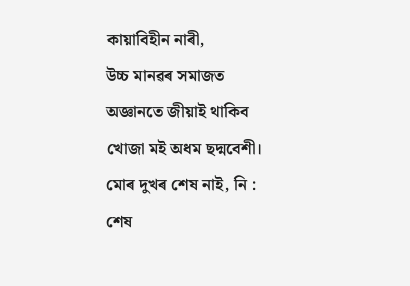কায়াবিহীন নাৰী,
উচ্চ মানৱৰ সমাজত অজ্ঞানতে জীয়াই থাকিব খোজা মই অধম ছদ্মবেশী।
মোৰ দুখৰ শেষ নাই, নি : শেষ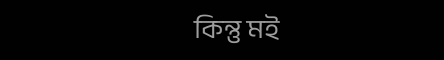কিন্তু মই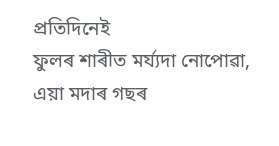প্ৰতিদিনেই
ফুলৰ শাৰীত মৰ্য্যদা নোপোৱা, এয়া মদাৰ গছৰ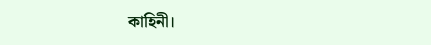কাহিনী।